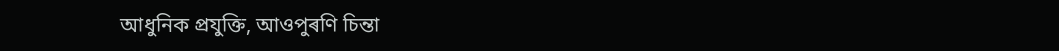আধুনিক প্ৰযুক্তি, আওপুৰণি চিন্তা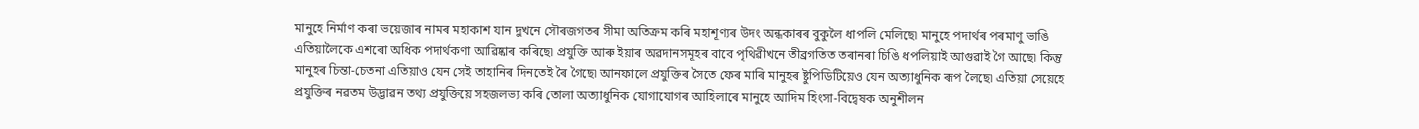মানুহে নিৰ্মাণ কৰা ভয়েজাৰ নামৰ মহাকাশ যান দুখনে সৌৰজগতৰ সীমা অতিক্ৰম কৰি মহাশূণ্যৰ উদং অন্ধকাৰৰ বুকুলৈ ধাপলি মেলিছে৷ মানুহে পদাৰ্থৰ পৰমাণু ভাঙি এতিয়ালৈকে এশৰো অধিক পদাৰ্থকণা আৱিষ্কাৰ কৰিছে৷ প্ৰযুক্তি আৰু ইয়াৰ অৱদানসমূহৰ বাবে পৃথিৱীখনে তীব্ৰগতিত তৰানৰা চিঙি ধপলিয়াই আগুৱাই গৈ আছে৷ কিন্তু মানুহৰ চিন্তা-চেতনা এতিয়াও যেন সেই তাহানিৰ দিনতেই ৰৈ গৈছে৷ আনফালে প্ৰযুক্তিৰ সৈতে ফেৰ মাৰি মানুহৰ ষ্টুপিডিটিয়েও যেন অত্যাধুনিক ৰূপ লৈছে৷ এতিয়া সেয়েহে প্ৰযুক্তিৰ নৱতম উদ্ভাৱন তথ্য প্ৰযুক্তিয়ে সহজলভ্য কৰি তোলা অত্যাধুনিক যোগাযোগৰ আহিলাৰে মানুহে আদিম হিংসা-বিদ্বেষক অনুশীলন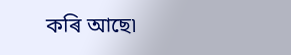কৰি আছে৷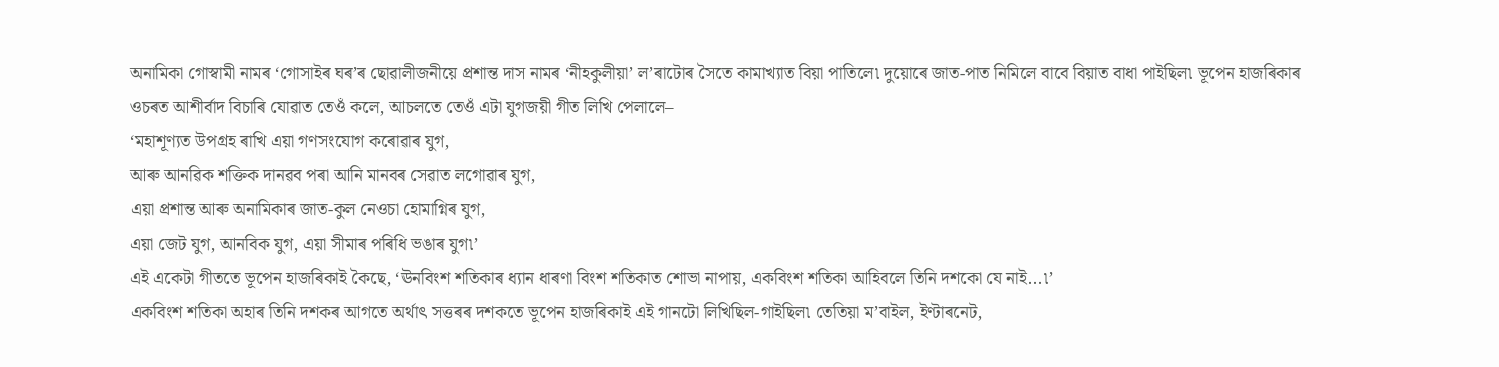অনামিকা গোস্বামী নামৰ ‘গোসাইৰ ঘৰ’ৰ ছোৱালীজনীয়ে প্ৰশান্ত দাস নামৰ ‘নীহকুলীয়া’ ল’ৰাটোৰ সৈতে কামাখ্যাত বিয়া পাতিলে৷ দুয়োৰে জাত-পাত নিমিলে বাবে বিয়াত বাধা পাইছিল৷ ভূপেন হাজৰিকাৰ ওচৰত আশীৰ্বাদ বিচাৰি যোৱাত তেওঁ কলে, আচলতে তেওঁ এটা যুগজয়ী গীত লিখি পেলালে–
‘মহাশূণ্যত উপগ্ৰহ ৰাখি এয়া গণসংযোগ কৰোৱাৰ যুগ,
আৰু আনৱিক শক্তিক দানৱব পৰা আনি মানবৰ সেৱাত লগোৱাৰ যুগ,
এয়া প্ৰশান্ত আৰু অনামিকাৰ জাত-কুল নেওচা হোমাগ্নিৰ যুগ,
এয়া জেট যুগ, আনবিক যুগ, এয়া সীমাৰ পৰিধি ভঙাৰ যুগ৷’
এই একেটা গীততে ভূপেন হাজৰিকাই কৈছে, ‘ঊনবিংশ শতিকাৰ ধ্যান ধাৰণা বিংশ শতিকাত শোভা নাপায়, একবিংশ শতিকা আহিবলে তিনি দশকো যে নাই...৷’
একবিংশ শতিকা অহাৰ তিনি দশকৰ আগতে অৰ্থাৎ সত্তৰৰ দশকতে ভূপেন হাজৰিকাই এই গানটো লিখিছিল-গাইছিল৷ তেতিয়া ম’বাইল, ইণ্টাৰনেট,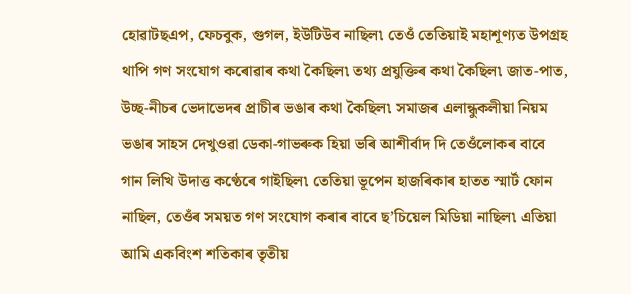হোৱাটছএপ, ফেচবুক, গুগল, ইউটিউব নাছিল৷ তেওঁ তেতিয়াই মহাশূণ্যত উপগ্ৰহ থাপি গণ সংযোগ কৰোৱাৰ কথা কৈছিল৷ তথ্য প্ৰযুক্তিৰ কথা কৈছিল৷ জাত-পাত, উচ্ছ-নীচৰ ভেদাভেদৰ প্ৰাচীৰ ভঙাৰ কথা কৈছিল৷ সমাজৰ এলান্ধুকলীয়া নিয়ম ভঙাৰ সাহস দেখুওৱা ডেকা-গাভৰুক হিয়া ভৰি আশীৰ্বাদ দি তেওঁলোকৰ বাবে গান লিখি উদাত্ত কণ্ঠেৰে গাইছিল৷ তেতিয়া ভূপেন হাজৰিকাৰ হাতত স্মাৰ্ট ফোন নাছিল, তেওঁৰ সময়ত গণ সংযোগ কৰাৰ বাবে ছ’চিয়েল মিডিয়া নাছিল৷ এতিয়া আমি একবিংশ শতিকাৰ তৃতীয়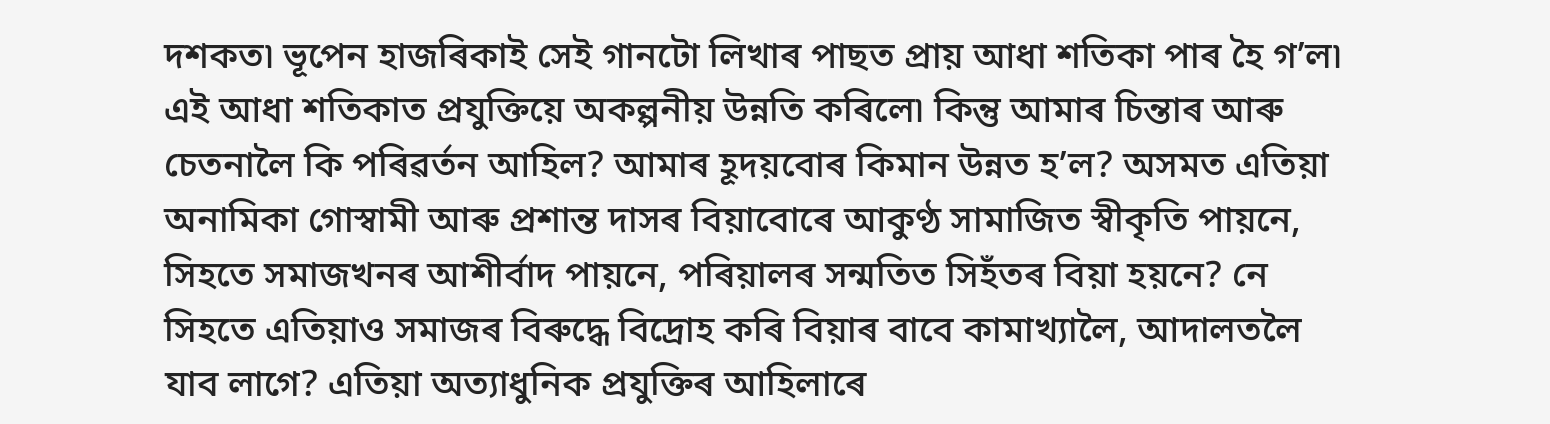দশকত৷ ভূপেন হাজৰিকাই সেই গানটো লিখাৰ পাছত প্ৰায় আধা শতিকা পাৰ হৈ গ’ল৷ এই আধা শতিকাত প্ৰযুক্তিয়ে অকল্পনীয় উন্নতি কৰিলে৷ কিন্তু আমাৰ চিন্তাৰ আৰু চেতনালৈ কি পৰিৱৰ্তন আহিল? আমাৰ হূদয়বোৰ কিমান উন্নত হ’ল? অসমত এতিয়া অনামিকা গোস্বামী আৰু প্ৰশান্ত দাসৰ বিয়াবোৰে আকুণ্ঠ সামাজিত স্বীকৃতি পায়নে, সিহতে সমাজখনৰ আশীৰ্বাদ পায়নে, পৰিয়ালৰ সন্মতিত সিহঁতৰ বিয়া হয়নে? নে সিহতে এতিয়াও সমাজৰ বিৰুদ্ধে বিদ্ৰোহ কৰি বিয়াৰ বাবে কামাখ্যালৈ, আদালতলৈ যাব লাগে? এতিয়া অত্যাধুনিক প্ৰযুক্তিৰ আহিলাৰে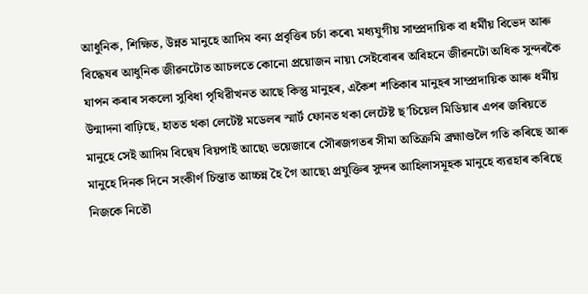আধুনিক, শিক্ষিত, উন্নত মানুহে আদিম বন্য প্ৰবৃত্তিৰ চৰ্চা কৰে৷ মধ্যযুগীয় সাম্প্ৰদায়িক বা ধৰ্মীয় বিভেদ আৰু বিদ্ধেষৰ আধুনিক জীৱনটোত আচলতে কোনো প্ৰয়োজন নায়৷ সেইবোৰৰ অবিহনে জীৱনটো অধিক সুন্দৰকৈ যাপন কৰাৰ সকলো সুবিধা পৃথিৱীখনত আছে কিন্তু মানুহৰ, একৈশ শতিকাৰ মানুহৰ সাম্প্ৰদায়িক আৰু ধৰ্মীয় উন্মাদনা বাঢ়িছে, হাতত থকা লেটেষ্ট মডেলৰ স্মাৰ্ট ফোনত থকা লেটেষ্ট ছ’চিয়েল মিডিয়াৰ এপৰ জৰিয়তে মানুহে সেই আদিম বিদ্বেষ বিয়পাই আছে৷ ভয়েজাৰে সৌৰজগতৰ সীমা অতিক্ৰমি ব্ৰহ্মাণ্ডলৈ গতি কৰিছে আৰু মানুহে দিনক দিনে সংকীৰ্ণ চিন্তাত আচ্চন্ন হৈ গৈ আছে৷ প্ৰযুক্তিৰ সুন্দৰ আহিলাসমূহক মানুহে ব্যৱহাৰ কৰিছে নিজকে নিতৌ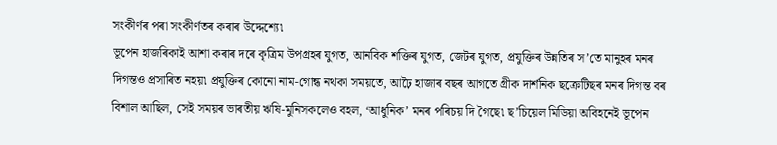সংকীৰ্ণৰ পৰা সংকীৰ্ণতৰ কৰাৰ উদ্দেশ্যে৷
ভূপেন হাজৰিকাই আশা কৰাৰ দৰে কৃত্ৰিম উপগ্ৰহৰ যুগত, আনবিক শক্তিৰ যুগত, জেটৰ যুগত, প্ৰযুক্তিৰ উন্নতিৰ স’তে মানুহৰ মনৰ দিগন্তও প্ৰসাৰিত নহয়৷ প্ৰযুক্তিৰ কোনো নাম-গোন্ধ নথকা সময়তে, আঢ়ৈ হাজাৰ বছৰ আগতে গ্ৰীক দাৰ্শনিক ছক্ৰেটিছৰ মনৰ দিগন্ত বৰ বিশাল আছিল, সেই সময়ৰ ভাৰতীয় ঋষি-মুনিসকলেও বহল, ‘আধুনিক’ মনৰ পৰিচয় দি গৈছে৷ ছ’চিয়েল মিডিয়া অবিহনেই ভূপেন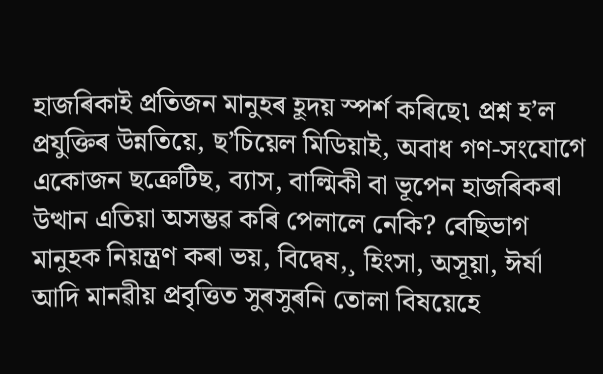হাজৰিকাই প্ৰতিজন মানুহৰ হূদয় স্পৰ্শ কৰিছে৷ প্ৰশ্ন হ’ল প্ৰযুক্তিৰ উন্নতিয়ে, ছ’চিয়েল মিডিয়াই, অবাধ গণ-সংযোগে একোজন ছক্ৰেটিছ, ব্যাস, বাল্মিকী বা ভূপেন হাজৰিকৰা উত্থান এতিয়া অসম্ভৱ কৰি পেলালে নেকি? বেছিভাগ মানুহক নিয়ন্ত্ৰণ কৰা ভয়, বিদ্বেষ,¸ হিংসা, অসূয়া, ঈৰ্ষা আদি মানৱীয় প্ৰবৃত্তিত সুৰসুৰনি তোলা বিষয়েহে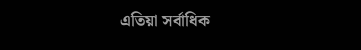এতিয়া সৰ্বাধিক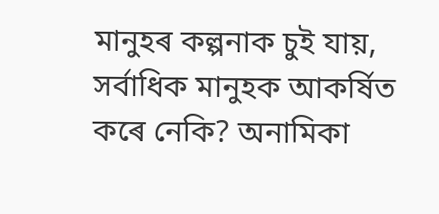মানুহৰ কল্পনাক চুই যায়, সৰ্বাধিক মানুহক আকৰ্ষিত কৰে নেকি? অনামিকা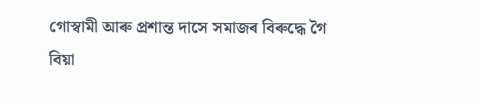গোস্বামী আৰু প্ৰশান্ত দাসে সমাজৰ বিৰুদ্ধে গৈ বিয়া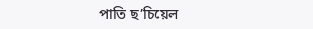পাতি ছ’চিয়েল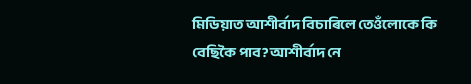মিডিয়াত আশীৰ্বাদ বিচাৰিলে তেওঁলোকে কি বেছিকৈ পাব? আশীৰ্বাদ নে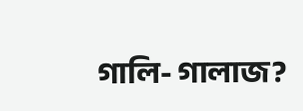গালি- গালাজ?